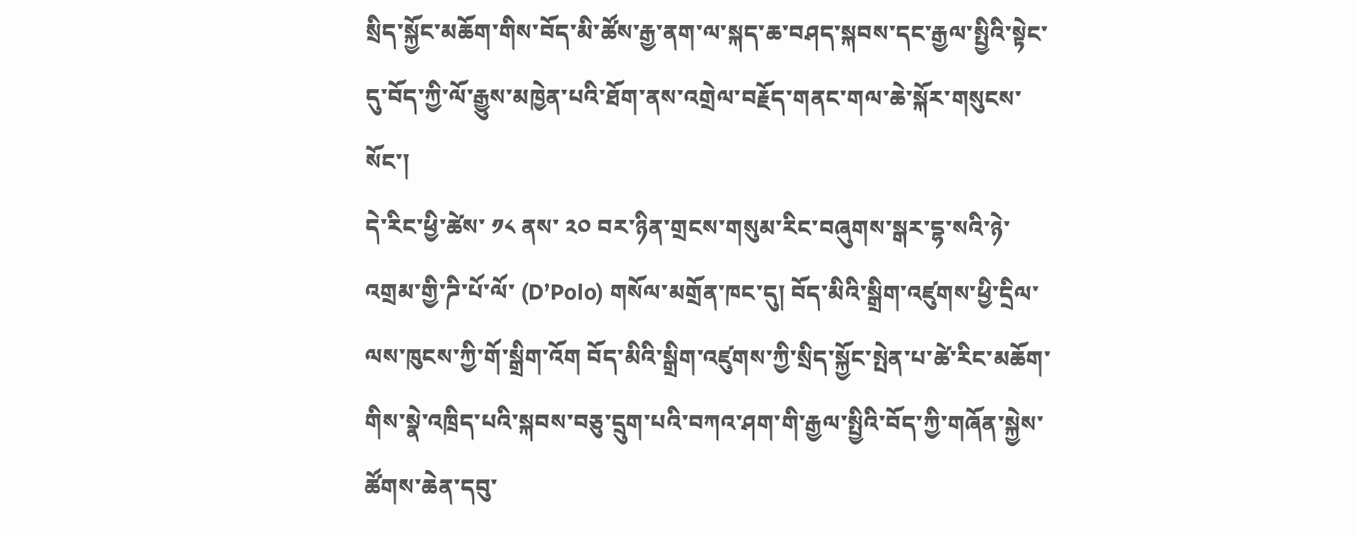སྲིད་སྐྱོང་མཆོག་གིས་བོད་མི་ཚོས་རྒྱ་ནག་ལ་སྐད་ཆ་བཤད་སྐབས་དང་རྒྱལ་སྤྱིའི་སྟེང་དུ་བོད་ཀྱི་ལོ་རྒྱུས་མཁྱེན་པའི་ཐོག་ནས་འགྲེལ་བརྗོད་གནང་གལ་ཆེ་སྐོར་གསུངས་སོང་།
དེ་རིང་ཕྱི་ཚེས་ ༡༨ ནས་ ༢༠ བར་ཉིན་གྲངས་གསུམ་རིང་བཞུགས་སྒར་དྷ་སའི་ཉེ་འགྲམ་གྱི་ཌི་པོ་ལོ་ (D’Polo) གསོལ་མགྲོན་ཁང་དུ། བོད་མིའི་སྒྲིག་འཛུགས་ཕྱི་དྲིལ་ལས་ཁུངས་ཀྱི་གོ་སྒྲིག་འོག བོད་མིའི་སྒྲིག་འཛུགས་ཀྱི་སྲིད་སྐྱོང་སྤེན་པ་ཚེ་རིང་མཆོག་གིས་སྣེ་འཁྲིད་པའི་སྐབས་བཅུ་དྲུག་པའི་བཀའ་ཤག་གི་རྒྱལ་སྤྱིའི་བོད་ཀྱི་གཞོན་སྐྱེས་ཚོགས་ཆེན་དབུ་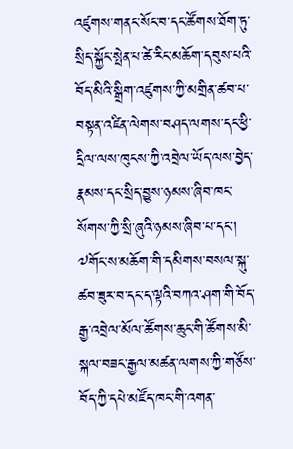འཛུགས་གནང་སོང་བ་དང་ཚོགས་ཐོག་ཏུ་སྲིད་སྐྱོང་སྤེན་པ་ཚེ་རིང་མཆོག་དབུས་པའི་བོད་མིའི་སྒྲིག་འཛུགས་ཀྱི་མགྲིན་ཚབ་པ་བསྟན་འཛིན་ལེགས་བཤད་ལགས་དང་ཕྱི་དྲིལ་ལས་ཁུངས་ཀྱི་འབྲེལ་ཡོད་ལས་བྱེད་རྣམས་དང་སྲིད་བྱུས་ཉམས་ཞིབ་ཁང་སོགས་ཀྱི་སྲི་ཞུའི་ཉམས་ཞིབ་པ་དང་། ༧གོང་ས་མཆོག་གི་དམིགས་བསལ་སྐུ་ཚབ་ཟུར་བ་དང་ད་ལྟའི་བཀའ་ཤག་གི་བོད་རྒྱ་འབྲེལ་མོལ་ཚོགས་ཆུང་གི་ཚོགས་མི་སྐལ་བཟང་རྒྱལ་མཚན་ལགས་ཀྱི་གཙོས་བོད་ཀྱི་དཔེ་མཛོད་ཁང་གི་འགན་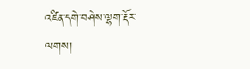འཛིན་དགེ་བཤེས་ལྷག་རྡོར་ལགས།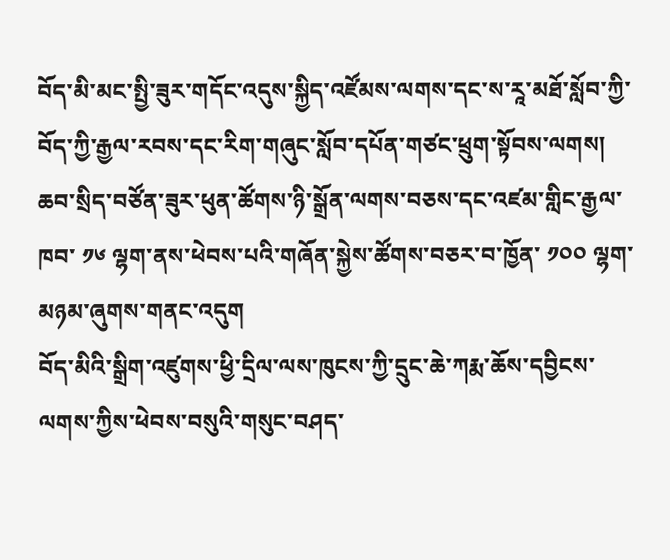བོད་མི་མང་སྤྱི་ཟུར་གདོང་འདུས་སྐྱིད་འཛོམས་ལགས་དང་ས་རཱ་མཐོ་སློབ་ཀྱི་བོད་ཀྱི་རྒྱལ་རབས་དང་རིག་གཞུང་སློབ་དཔོན་གཙང་ཕྲུག་སྟོབས་ལགས། ཆབ་སྲིད་བཙོན་ཟུར་ཕུན་ཚོགས་ཉི་སྒྲོན་ལགས་བཅས་དང་འཛམ་གླིང་རྒྱལ་ཁབ་ ༡༦ ལྷག་ནས་ཕེབས་པའི་གཞོན་སྐྱེས་ཚོགས་བཅར་བ་ཁྱོན་ ༡༠༠ ལྷག་མཉམ་ཞུགས་གནང་འདུག
བོད་མིའི་སྒྲིག་འཛུགས་ཕྱི་དྲིལ་ལས་ཁུངས་ཀྱི་དྲུང་ཆེ་ཀརྨ་ཆོས་དབྱིངས་ལགས་ཀྱིས་ཕེབས་བསུའི་གསུང་བཤད་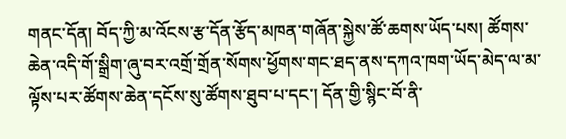གནང་དོན། བོད་ཀྱི་མ་འོངས་རྩ་དོན་རྩོད་མཁན་གཞོན་སྐྱེས་ཚོ་ཆགས་ཡོད་པས། ཚོགས་ཆེན་འདི་གོ་སྒྲིག་ཞུ་བར་འགྲོ་གྲོན་སོགས་ཕྱོགས་གང་ཐད་ནས་དཀའ་ཁག་ཡོད་མེད་ལ་མ་ལྟོས་པར་ཚོགས་ཆེན་དངོས་སུ་ཚོགས་ཐུབ་པ་དང་། དོན་གྱི་སྙིང་བོ་ནི་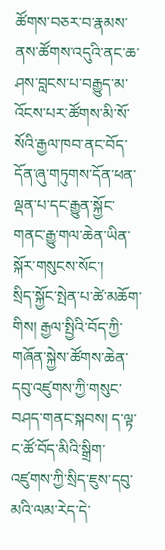ཚོགས་བཅར་བ་རྣམས་ནས་ཚོགས་འདུའི་ནང་ཆ་ཤས་བླངས་པ་བརྒྱུད་མ་འོངས་པར་ཚོགས་མི་སོ་སོའི་རྒྱལ་ཁབ་ནང་བོད་དོན་ཞུ་གཏུགས་དོན་ཕན་ལྡན་པ་དང་རྒྱུན་སྐྱོང་གནང་རྒྱུ་གལ་ཆེན་ཡིན་སྐོར་གསུངས་སོང་།
སྲིད་སྐྱོང་སྤེན་པ་ཚེ་མཆོག་གིས། རྒྱལ་སྤྱིའི་བོད་ཀྱི་གཞོན་སྐྱེས་ཚོགས་ཆེན་དབུ་འཛུགས་ཀྱི་གསུང་བཤད་གནང་སྐབས། ད་ལྟ་ང་ཚོ་བོད་མིའི་སྒྲིག་འཛུགས་ཀྱི་སྲིད་ཇུས་དབུ་མའི་ལམ་རེད་དེ་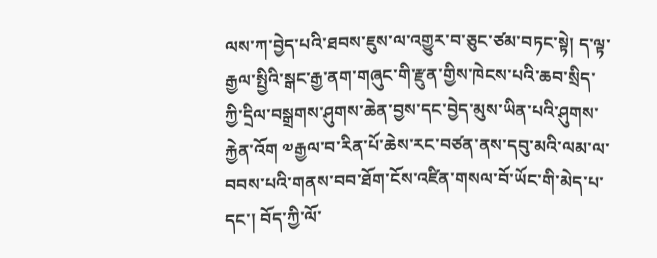ལས་ཀ་བྱེད་པའི་ཐབས་ཇུས་ལ་འགྱུར་བ་ཅུང་ཙམ་བཏང་སྟེ། ད་ལྟ་རྒྱལ་སྤྱིའི་སྒང་རྒྱ་ནག་གཞུང་གི་རྫུན་གྱིས་ཁེངས་པའི་ཆབ་སྲིད་ཀྱི་དྲིལ་བསྒྲགས་ཤུགས་ཆེན་བྱས་དང་བྱེད་མུས་ཡིན་པའི་ཤུགས་རྐྱེན་འོག ༧རྒྱལ་བ་རིན་པོ་ཆེས་རང་བཙན་ནས་དབུ་མའི་ལམ་ལ་བབས་པའི་གནས་བབ་ཐོག་ངོས་འཛིན་གསལ་བོ་ཡོང་གི་མེད་པ་དང་། བོད་ཀྱི་ལོ་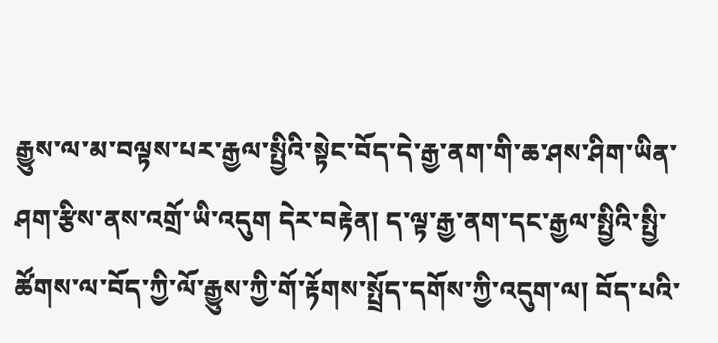རྒྱུས་ལ་མ་བལྟས་པར་རྒྱལ་སྤྱིའི་སྟེང་བོད་དེ་རྒྱ་ནག་གི་ཆ་ཤས་ཤིག་ཡིན་ཤག་རྩིས་ནས་འགྲོ་ཡི་འདུག དེར་བརྟེན། ད་ལྟ་རྒྱ་ནག་དང་རྒྱལ་སྤྱིའི་སྤྱི་ཚོགས་ལ་བོད་ཀྱི་ལོ་རྒྱུས་ཀྱི་གོ་རྟོགས་སྤྲོད་དགོས་ཀྱི་འདུག་ལ། བོད་པའི་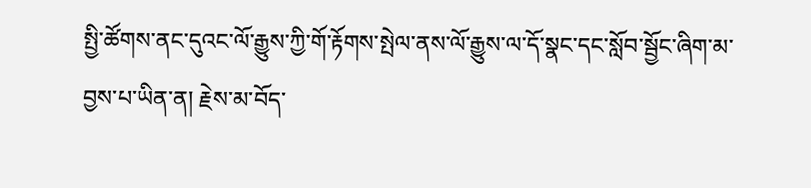སྤྱི་ཚོགས་ནང་དུའང་ལོ་རྒྱུས་ཀྱི་གོ་རྟོགས་སྤེལ་ནས་ལོ་རྒྱུས་ལ་དོ་སྣང་དང་སློབ་སྦྱོང་ཞིག་མ་བྱས་པ་ཡིན་ན། རྗེས་མ་བོད་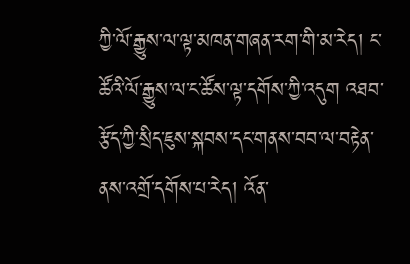ཀྱི་ལོ་རྒྱུས་ལ་ལྟ་མཁན་གཞན་རག་གི་མ་རེད། ང་ཚོའི་ལོ་རྒྱུས་ལ་ང་ཚོས་ལྟ་དགོས་ཀྱི་འདུག འཐབ་རྩོད་ཀྱི་སྲིད་ཇུས་སྐབས་དང་གནས་བབ་ལ་བརྟེན་ནས་འགྲོ་དགོས་པ་རེད། འོན་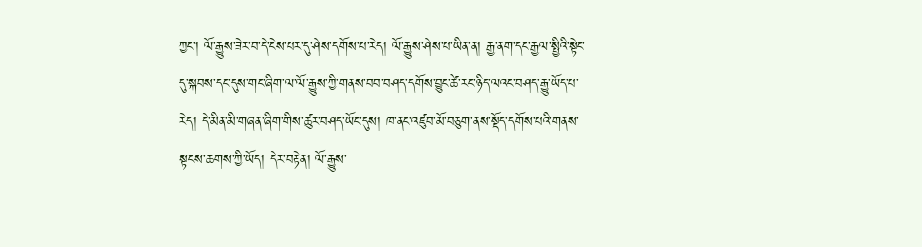ཀྱང་། ལོ་རྒྱུས་ཟེར་བ་དེ་ངེས་པར་དུ་ཤེས་དགོས་པ་རེད། ལོ་རྒྱུས་ཤེས་པ་ཡིན་ན། རྒྱ་ནག་དང་རྒྱལ་སྤྱིའི་སྟེང་དུ་སྐབས་དང་དུས་གང་ཞིག་ལ་ལོ་རྒྱུས་ཀྱི་གནས་བབ་བཤད་དགོས་བྱུང་ཚེ་རང་ཉིད་ལའང་བཤད་རྒྱུ་ཡོད་པ་རེད། དེ་མིན་མི་གཞན་ཞིག་གིས་ཚུར་བཤད་ཡོང་དུས། ཁ་ནང་འཛུབ་མོ་བཅུག་ནས་སྡོད་དགོས་པའི་གནས་སྟངས་ཆགས་ཀྱི་ཡོད། དེར་བརྟེན། ལོ་རྒྱུས་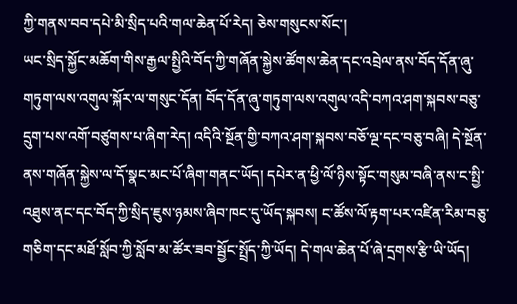ཀྱི་གནས་བབ་དཔེ་མི་སྲིད་པའི་གལ་ཆེན་པོ་རེད། ཅེས་གསུངས་སོང་།
ཡང་སྲིད་སྐྱོང་མཆོག་གིས་རྒྱལ་སྤྱིའི་བོད་ཀྱི་གཞོན་སྐྱེས་ཚོགས་ཆེན་དང་འབྲེལ་ནས་བོད་དོན་ཞུ་གཏུག་ལས་འགུལ་སྐོར་ལ་གསུང་དོན། བོད་དོན་ཞུ་གཏུག་ལས་འགུལ་འདི་བཀའ་ཤག་སྐབས་བཅུ་དྲུག་པས་འགོ་བཙུགས་པ་ཞིག་རེད། འདིའི་སྔོན་གྱི་བཀའ་ཤག་སྐབས་བཅོ་ལྔ་དང་བཅུ་བཞི། དེ་སྔོན་ནས་གཞོན་སྐྱེས་ལ་དོ་སྣང་མང་པོ་ཞིག་གནང་ཡོད། དཔེར་ན་ཕྱི་ལོ་ཉིས་སྟོང་གསུམ་བཞི་ནས་ང་སྤྱི་འཐུས་ནང་དང་བོད་ཀྱི་སྲིད་ཇུས་ཉམས་ཞིབ་ཁང་དུ་ཡོད་སྐབས། ང་ཚོས་ལོ་རྟག་པར་འཛིན་རིམ་བཅུ་གཅིག་དང་མཐོ་སློབ་ཀྱི་སློབ་མ་ཚོར་ཟབ་སྦྱོང་སྤྲོད་ཀྱི་ཡོད། དེ་གལ་ཆེན་པོ་ཞེ་དྲགས་རྩི་ཡི་ཡོད།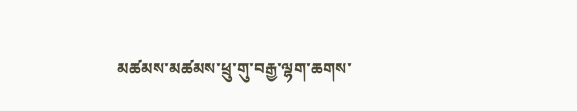མཚམས་མཚམས་ཕྲུ་གུ་བརྒྱ་ལྷག་ཆགས་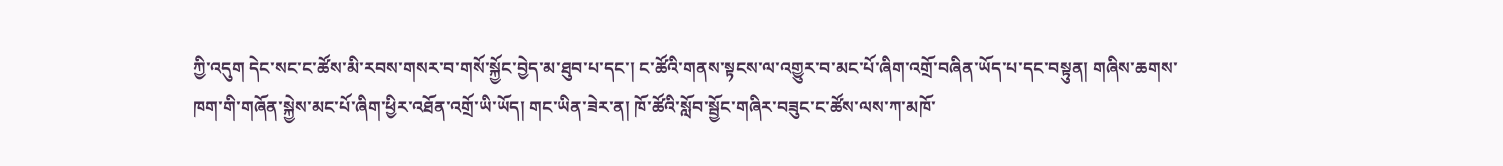ཀྱི་འདུག དེང་སང་ང་ཚོས་མི་རབས་གསར་བ་གསོ་སྐྱོང་བྱེད་མ་ཐུབ་པ་དང་། ང་ཚོའི་གནས་སྟངས་ལ་འགྱུར་བ་མང་པོ་ཞིག་འགྲོ་བཞིན་ཡོད་པ་དང་བསྟུན། གཞིས་ཆགས་ཁག་གི་གཞོན་སྐྱེས་མང་པོ་ཞིག་ཕྱིར་འཐོན་འགྲོ་ཡི་ཡོད། གང་ཡིན་ཟེར་ན། ཁོ་ཚོའི་སློབ་སྦྱོང་གཞིར་བཟུང་ང་ཚོས་ལས་ཀ་མཁོ་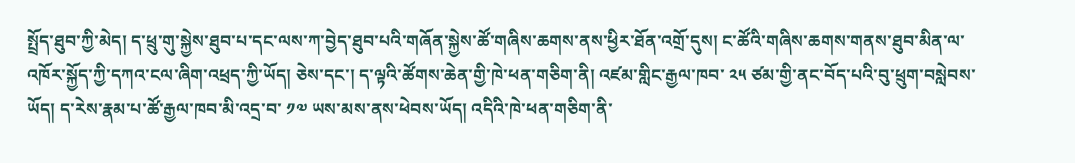སྤྲོད་ཐུབ་ཀྱི་མེད། ད་ཕྲུ་གུ་སྐྱེས་ཐུབ་པ་དང་ལས་ཀ་བྱེད་ཐུབ་པའི་གཞོན་སྐྱེས་ཚོ་གཞིས་ཆགས་ནས་ཕྱིར་ཐོན་འགྲོ་དུས། ང་ཚོའི་གཞིས་ཆགས་གནས་ཐུབ་མིན་ལ་འཁོར་སྐྱོད་ཀྱི་དཀའ་ངལ་ཞིག་འཕྲད་ཀྱི་ཡོད། ཅེས་དང་། ད་ལྟའི་ཚོགས་ཆེན་གྱི་ཁེ་ཕན་གཅིག་ནི། འཛམ་གླིང་རྒྱལ་ཁབ་ ༢༥ ཙམ་གྱི་ནང་བོད་པའི་བུ་ཕྲུག་བསླེབས་ཡོད། ད་རེས་རྣམ་པ་ཚོ་རྒྱལ་ཁབ་མི་འདྲ་བ་ ༡༧ ཡས་མས་ནས་ཕེབས་ཡོད། འདིའི་ཁེ་ཕན་གཅིག་ནི་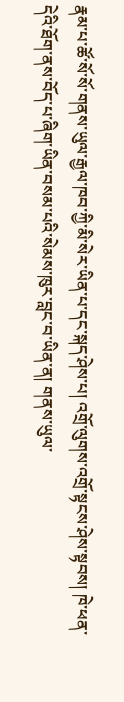རྣམ་པ་ཚོ་སོ་སོ་གནས་ཡུལ་རྒྱལ་ཁབ་ཀྱི་མི་སེར་ཡིན་པ་དང་སྐད་ཤེས་པ། འགྲོ་ལུགས་འགྲོ་སྟངས་ཤེས་སྟབས། ཁེ་ཕན་དེའི་ཐོག་ནས་བོད་པ་ཞིག་ཡིན་བསམ་པའི་སེམས་ཁུར་བླང་བ་ཡིན་ན། གནས་ཡུལ་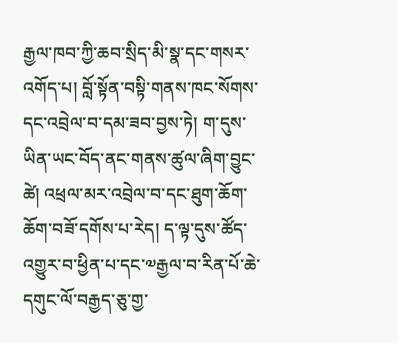རྒྱལ་ཁབ་ཀྱི་ཆབ་སྲིད་མི་སྣ་དང་གསར་འགོད་པ། བློ་སྟོན་བསྟི་གནས་ཁང་སོགས་དང་འབྲེལ་བ་དམ་ཟབ་བྱས་ཏེ། ག་དུས་ཡིན་ཡང་བོད་ནང་གནས་ཚུལ་ཞིག་བྱུང་ཚེ། འཕྲལ་མར་འབྲེལ་བ་དང་ཐུག་ཆོག་ཆོག་བཟོ་དགོས་པ་རེད། ད་ལྟ་དུས་ཚོད་འགྱུར་བ་ཕྱིན་པ་དང་༧རྒྱལ་བ་རིན་པོ་ཆེ་དགུང་ལོ་བརྒྱད་ཅུ་གྱ་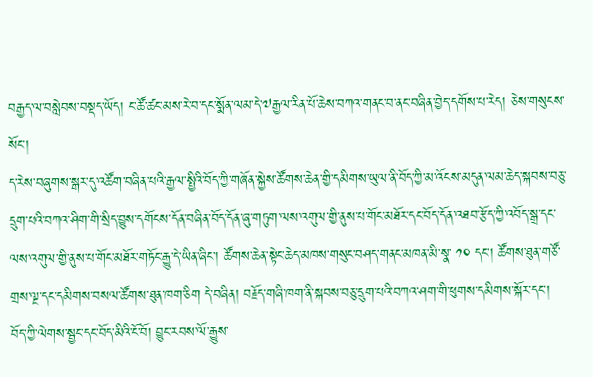བརྒྱད་ལ་བསླེབས་བསྡད་ཡོད། ང་ཚོ་ཚང་མས་རེ་བ་དང་སྨོན་ལམ་དེ་༧རྒྱལ་རིན་པོ་ཆེས་བཀའ་གནང་བ་ནང་བཞིན་བྱེད་དགོས་པ་རེད། ཅེས་གསུངས་སོང་།
ད་རེས་བཞུགས་སྒར་དུ་འཚོག་བཞིན་པའི་རྒྱལ་སྤྱིའི་བོད་ཀྱི་གཞོན་སྐྱེས་ཚོགས་ཆེན་གྱི་དམིགས་ཡུལ་ནི་བོད་ཀྱི་མ་འོངས་མདུན་ལམ་ཆེད་སྐབས་བཅུ་དྲུག་པའི་བཀའ་ཤིག་གི་སྲིད་བྱུས་དགོངས་དོན་བཞིན་བོད་དོན་ཞུ་གཏུག་ལས་འགུལ་གྱི་ནུས་པ་གོང་མཐོར་དང་བོད་དོན་འཐབ་རྩོད་ཀྱི་འབོད་སྒྲ་དང་ལས་འགུལ་གྱི་ནུས་པ་གོང་མཐོར་གཏོང་རྒྱུ་དེ་ཡིན་ཞིང་། ཚོགས་ཆེན་སྟེང་ཆེད་མཁས་གསུང་བཤད་གནང་མཁན་མི་སྣ་ ༡༠ དང་། ཚོགས་ཐུན་གཙོ་གྲས་ལྔ་དང་དམིགས་བསལ་ཚོགས་ཐུན་ཁག་ཅིག དེ་བཞིན། བརྗོད་གཞི་ཁག་ནི་སྐབས་བཅུ་དྲུག་པའི་བཀའ་ཤག་གི་ཕུགས་དམིགས་སྐོར་དང་། བོད་ཀྱི་ལེགས་སྦྱང་དང་བོད་མིའི་ངོ་བོ། བྱུང་རབས་ལོ་རྒྱུས་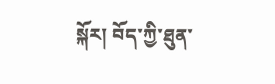སྐོར། བོད་ཀྱི་ཐུན་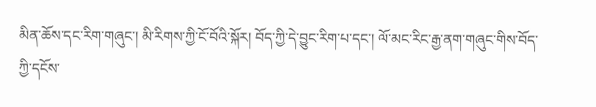མིན་ཆོས་དང་རིག་གཞུང་། མི་རིགས་ཀྱི་ངོ་བོའི་སྐོར། བོད་ཀྱི་དེ་བྱུང་རིག་པ་དང་། ལོ་མང་རིང་རྒྱ་ནག་གཞུང་གིས་བོད་ཀྱི་དངོས་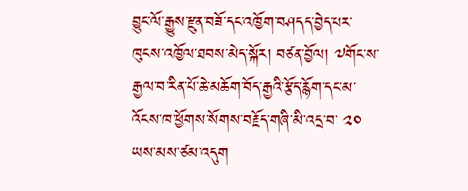བྱུང་ལོ་རྒྱུས་རྫུན་བཟོ་དང་འཁྱོག་བཤདད་བྱེད་པར་ཁུངས་འཁྱོལ་ཐབས་མེད་སྐོར། བཙན་བྱོལ། ༧གོང་ས་རྒྱལ་བ་རིན་པོ་ཆེ་མཆོག་བོད་རྒྱའི་རྩོད་རྙོག་དང་མ་འོངས་ཁ་ཕྱོགས་སོགས་བརྗོད་གཞི་མི་འདྲ་བ་ ༢༠ ཡས་མས་ཙམ་འདུག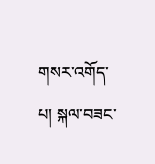གསར་འགོད་པ། སྐལ་བཟང་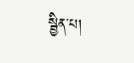སྦྱིན་པ།